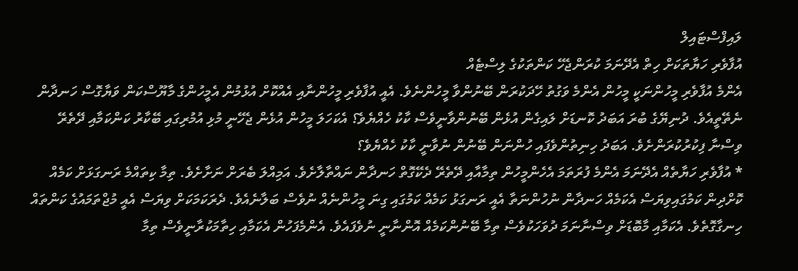ލައިފްސްޓައިލް
އުފާވެރި ހަޔާތަކަށް ހިތް އެދޭނަމަ ކުރަންޖެހޭ ކަންތަކުގެ ލިސްޓެއް
އެންމެ އުފާވެރި މީހުންނަކީ މީހުން އެންމެ ވަގުތު ހޭދަކުރަން ބޭނުންވާ މީހުންނެވެ. އެއީ އުފާވެރި މީހުންނާއި އެއްކޮށް އުޅުމުން އެމީހުންގެ މާޔޫސްކަން ވަޔާގޮސް ހަނދާން ނެތޭތީއެވެ. ދުނިޔޭގެ ބުރަ އަބަދު ކޮނޑަށް ލައިގެން އުޅެން ބޭނުންވާނީވެސް ކާކު ހެއްޔެވެ؟ އެކަހަލަ މީހުން އުޅެން ޖެހޭނީ މުޅި އުމުރިގައި ބޭކާރު ކަންކަމާއި ދޭތެރޭ ވިސްނާ ފިކުރުކުރަންށެވެ. އަބަދު ހިނިތުންވެފައި ހުންނަން ބޭނުން ނުވާނީ ކާކު ހެއްޔެވެ؟
* އުފާވެރި ހަޔާތެއް އެދޭނަމަ އެންމެ ފުރަތަމަ އެހެންމީހުން ތިމާއާއި ދޭތެރޭ ދެކޭގޮތް ހަނދާން ނައްތާލާށެވެ. އަމިއްލަ ބެރަށް ނަށާށެވެ. ތިމާ ކިތައްމެ ރަނގަޅަށް ކަމެއް ކޮށްދިން ކަމުގައިވިޔަސް އެކަމެއް ހަނދާން ނުހުންނަތާ އެއީ ރަނގަޅު ކަމެއް ކަމުގައި ގިނަ މީހުންނެއް ނުވެސް ބަލާނެއެވެ. ދެރަކަމަކަށް ވިޔަސް އެއީ މުޖްތަމައުގެ ކަންތައް ހިނގާގޮތެވެ. އެކަމާއި މާބޮޑަށް ވިސްނާނަމަ ދުވަހަކުވެސް ތިމާ ބޭނުންކަމެއް އޮންނާނީ ނުވެފައެވެ. އެންމެފަހުން އެކަމާއި ހިތާމަކުރާނީވެސް ތިމާ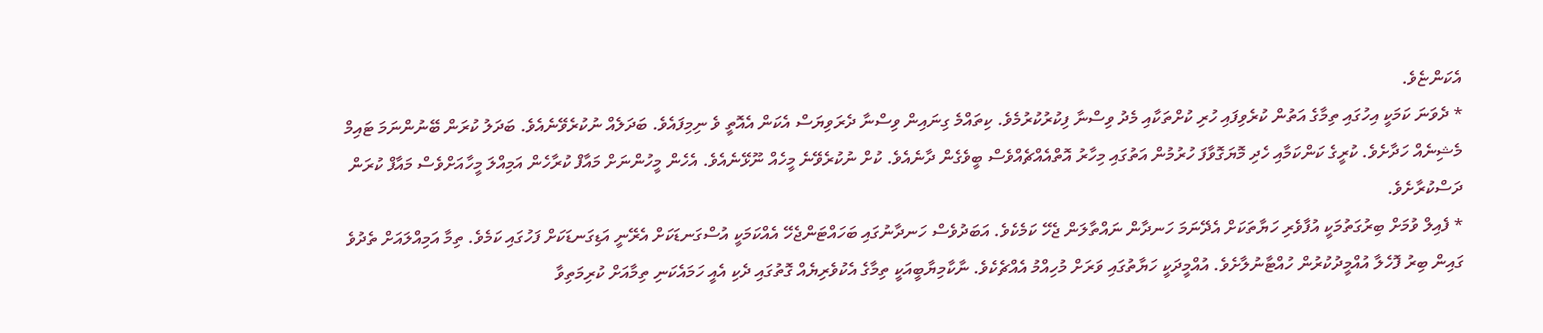އެކަންޏެވެ.
* ދެވަނަ ކަމަކީ އިހުގައި ތިމާގެ އަތުން ކުރެވިފައި ހުރި ކުށްތަކާއި މެދު ވިސްނާ ފިކުރުކުރުމެވެ. ކިތައްމެ ގިނައިން ވިސްނާ ދެރަވިޔަސް އެކަން އެއޮތީ ވެ ނިމިފައެވެ. ބަދަލެއް ނުކުރެވޭނެއެވެ. ބަދަލު ކުރަން ބޭނުންނަމަ ޓައިމް މެޝިނެއް ހަދާށެވެ. ކުރީގެ ކަންކަމާއި ހެދި މޮޔަގޮވާފަ ހުރުމުން އަތުގައި މިހާރު އޮތްއެއްޗެއްވެސް ބީވެގެން ދާނެއެވެ. ކުށް ނުކުރެވޭނެ މީހެއް ނޫޅޭނެއެވެ. އެހެން މީހުންނަށް މައާފް ކުރާހެން އަމިއްލަ މީހާއަށްވެސް މައާފް ކުރަން ދަސްކުރާށެވެ.
* ފެއިލް ވުމަށް ބިރުގަތުމަކީ އުފާވެރި ހަޔާތަކަށް އެދޭނަމަ ހަނދާން ނައްތާލަން ޖެހޭ ކަމެކެވެ. އަބަދުވެސް ހަނދާނުގައި ބަހައްޓަންޖެހޭ އެއްކަމަކީ އުސްގަނޑަކަށް އެރޭނީ އަޑިގަނޑަކަށް ފަހުގައި ކަމެވެ. ތިމާ އަމިއްލައަށް ތެދުވެ ގައިން ބިރު ފޮހެލާ އުއްމީދުކުރުން ހުއްޓާނުލާށެވެ. އުއްމީދަކީ ހަޔާތުގައި ވަރަށް މުހިއްމު އެއްޗެކެވެ. ނާކާމިޔާބީއަކީ ތިމާގެ އެކުވެރިޔެއް ގޮތުގައި ދެކި އެއީ ހަމައެކަނި ތިމާއަށް ކުރިމަތިވާ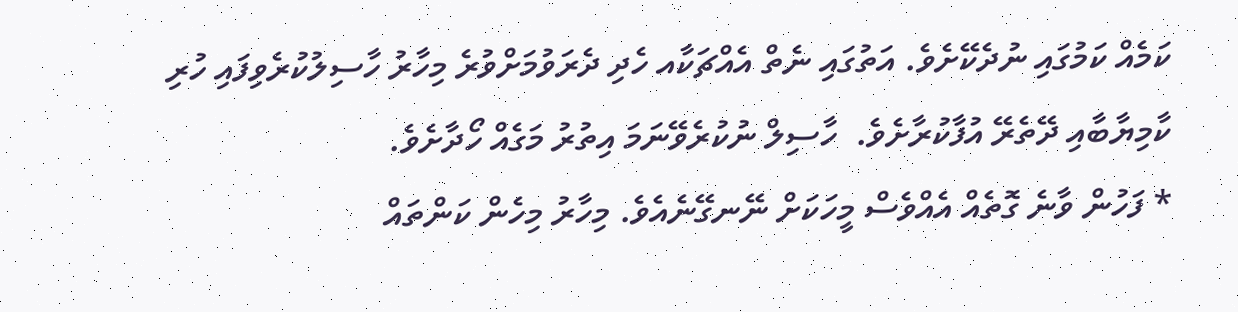ކަމެއް ކަމުގައި ނުދެކޭށެވެ. އަތުގައި ނެތް އެއްޗަކާއ ހެދި ދެރަވުމަށްވުރެ މިހާރު ހާސިލުކުރެވިފައި ހުރި ކާމިޔާބާއި ދޭތެރޭ އުފާކުރާށެވެ.  ހާސިލް ނުކުރެވޭނަމަ އިތުރު މަގެއް ހޯދާށެވެ.
* ފަހުން ވާނެ ގޮތެއް އެއްވެސް މީހަކަށް ނޭނގޭނެއެވެ. މިހާރު މިހެން ކަންތައް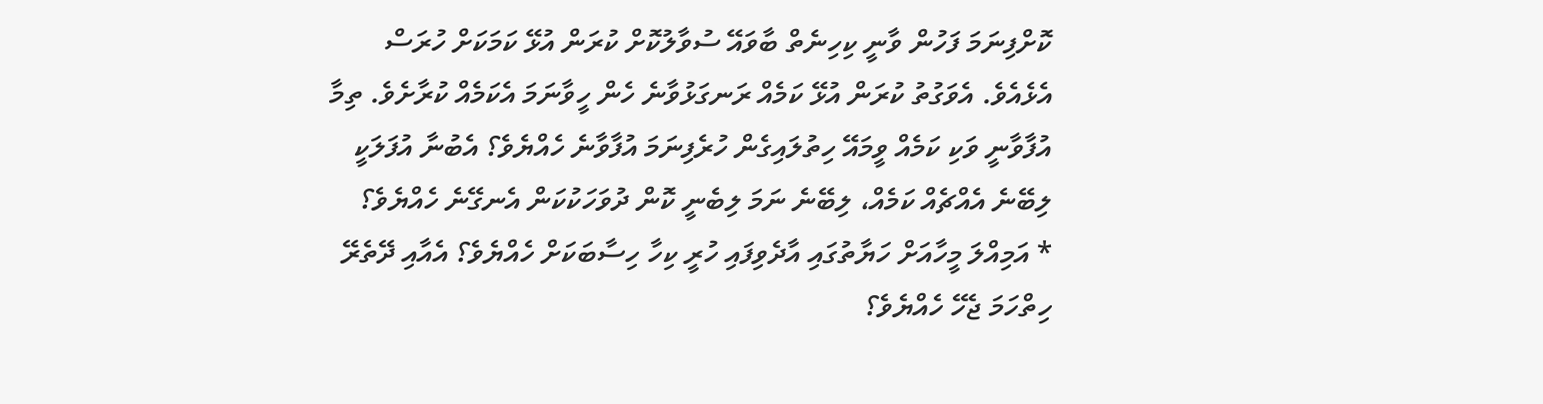ކޮށްފިނަމަ ފަހުން ވާނީ ކިހިނެތް ބާވައޭ ސުވާލުކޮށް ކުރަން އުޅޭ ކަމަކަށް ހުރަސް އެޅެއެވެ. އެވަގުތު ކުރަން އުޅޭ ކަމެއް ރަނގަޅުވާނެ ހެން ހީވާނަމަ އެކަމެއް ކުރާށެވެ. ތިމާ އުފާވާނީ ވަކި ކަމެއް ވީމައޭ ހިތުލައިގެން ހުރެފިނަމަ އުފާވާނެ ހެއްޔެވެ؟ އެބުނާ އުފަލަކީ ލިބޭނެ އެއްޗެއް ކަމެއް، ލިބޭނެ ނަމަ ލިބެނީ ކޮން ދުވަހަކުކަން އެނގޭނެ ހެއްޔެވެ؟
* އަމިއްލަ މީހާއަށް ހަޔާތުގައި އާދެވިފައި ހުރީ ކިހާ ހިސާބަކަށް ހެއްޔެވެ؟ އެއާއި ދޭތެރޭ ހިތްހަމަ ޖެހޭ ހެއްޔެވެ؟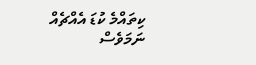ކިތައްމެ ކުޑަ އެއްޗެއް ނަމަވެސް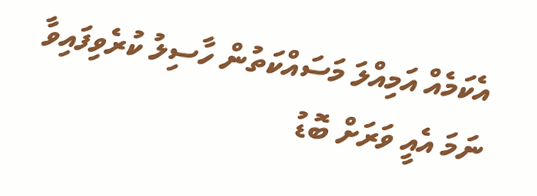އެކަމެއް އަމިއްލަ މަސައްކަތުން ހާސިލު ކުރެވިފައިވާ ނަމަ އެއީ ވަރަށް ބޮޑު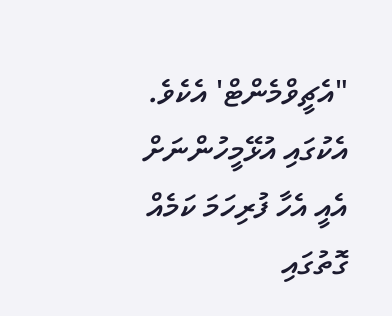"އެޗީވްމެންޓް' އެކެވެ. އެކުގައި އުޅޭމީހުންނަށް އެއީ އެހާ ފުރިހަމަ ކަމެއް ގޮތުގައި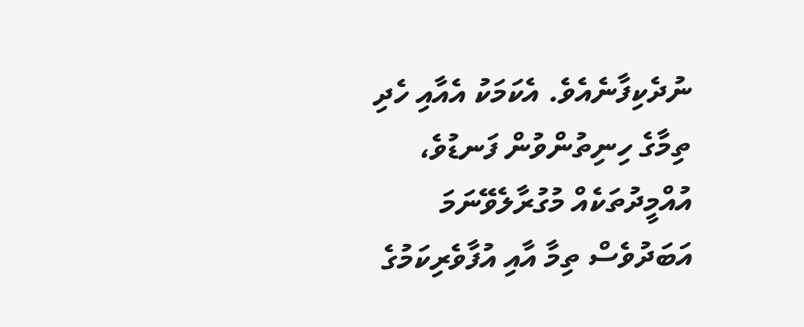ނުދެކިފާނެއެވެ. އެކަމަކު އެއާއި ހެދި ތިމާގެ ހިނިތުންވުން ފަނޑުވެ، އުއްމީދުތަކެއް މުގުރާލެވޭނަމަ އަބަދުވެސް ތިމާ އާއި އުފާވެރިކަމުގެ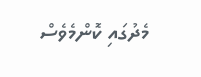މެދުގައި ކޮންމެވެސް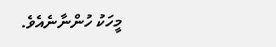މީހަކު ހުންނާނެއެވެ.